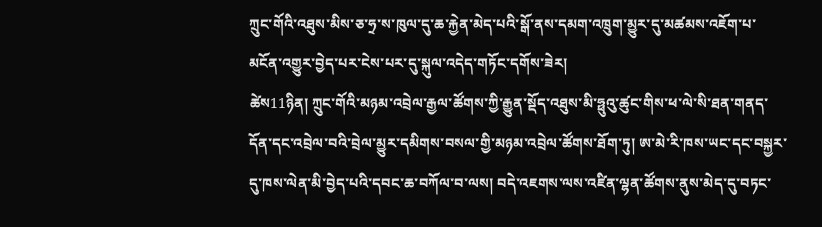ཀྲུང་གོའི་འཐུས་མིས་ཅ་ཧྲ་ས་ཁུལ་དུ་ཆ་རྐྱེན་མེད་པའི་སྒོ་ནས་དམག་འཁྲུག་མྱུར་དུ་མཚམས་འཇོག་པ་མངོན་འགྱུར་བྱེད་པར་ངེས་པར་དུ་སྐུལ་འདེད་གཏོང་དགོས་ཟེར།
ཚེས11ཉིན། ཀྲུང་གོའི་མཉམ་འབྲེལ་རྒྱལ་ཚོགས་ཀྱི་རྒྱུན་སྡོད་འཐུས་མི་ཧྥུའུ་ཚུང་གིས་ཕ་ལེ་སི་ཐན་གནད་དོན་དང་འབྲེལ་བའི་བྲེལ་མྱུར་དམིགས་བསལ་གྱི་མཉམ་འབྲེལ་ཚོགས་ཐོག་ཏུ། ཨ་མེ་རི་ཁས་ཡང་དང་བསྐྱར་དུ་ཁས་ལེན་མི་བྱེད་པའི་དབང་ཆ་བཀོལ་བ་ལས། བདེ་འཇགས་ལས་འཛིན་ལྷན་ཚོགས་ནུས་མེད་དུ་བཏང་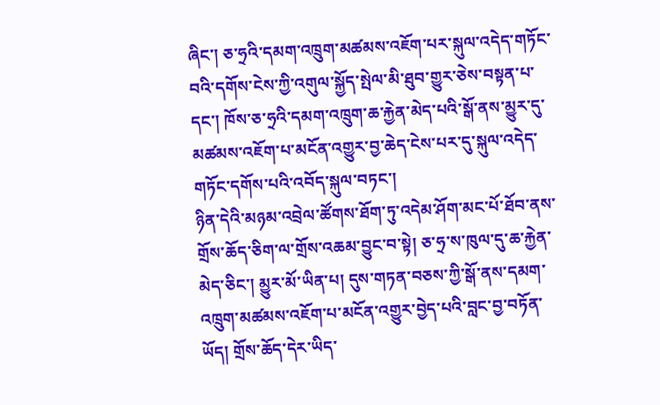ཞིང་། ཅ་ཧྲའི་དམག་འཁྲུག་མཚམས་འཇོག་པར་སྐུལ་འདེད་གཏོང་བའི་དགོས་ངེས་ཀྱི་འགུལ་སྐྱོད་སྤེལ་མི་ཐུབ་གྱུར་ཅེས་བསྟན་པ་དང་། ཁོས་ཅ་ཧྲའི་དམག་འཁྲུག་ཆ་རྐྱེན་མེད་པའི་སྒོ་ནས་མྱུར་དུ་མཚམས་འཇོག་པ་མངོན་འགྱུར་བྱ་ཆེད་ངེས་པར་དུ་སྐུལ་འདེད་གཏོང་དགོས་པའི་འབོད་སྐུལ་བཏང་།
ཉིན་དེའི་མཉམ་འབྲེལ་ཚོགས་ཐོག་ཏུ་འདེམ་ཤོག་མང་པོ་ཐོབ་ནས་གྲོས་ཆོད་ཅིག་ལ་གྲོས་འཆམ་བྱུང་བ་སྟེ། ཅ་ཧྲ་ས་ཁུལ་དུ་ཆ་རྐྱེན་མེད་ཅིང་། མྱུར་མོ་ཡིན་པ། དུས་གཏན་བཅས་ཀྱི་སྒོ་ནས་དམག་འཁྲུག་མཚམས་འཇོག་པ་མངོན་འགྱུར་བྱེད་པའི་བླང་བྱ་བཏོན་ཡོད། གྲོས་ཆོད་དེར་ཡིད་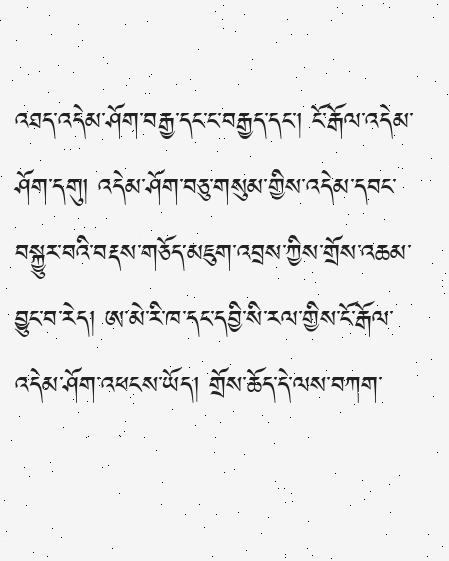འཐད་འདེམ་ཤོག་བརྒྱ་དང་ང་བརྒྱད་དང་། ངོ་རྒོལ་འདེམ་ཤོག་དགུ། འདེམ་ཤོག་བཅུ་གསུམ་གྱིས་འདེམ་དབང་བསྐྱུར་བའི་བརྡས་གཅོད་མཇུག་འབྲས་ཀྱིས་གྲོས་འཆམ་བྱུང་བ་རེད། ཨ་མེ་རི་ཁ་དང་དབྱི་སི་རལ་གྱིས་ངོ་རྒོལ་འདེམ་ཤོག་འཕངས་ཡོད། གྲོས་ཆོད་དེ་ལས་བཀག་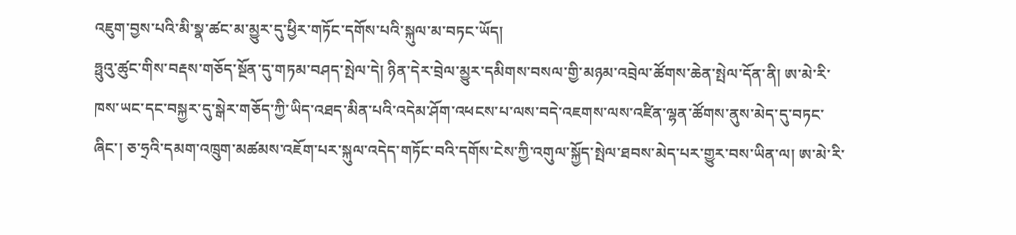འཇུག་བྱས་པའི་མི་སྣ་ཚང་མ་མྱུར་དུ་ཕྱིར་གཏོང་དགོས་པའི་སྐུལ་མ་བཏང་ཡོད།
ཧྥུའུ་ཚུང་གིས་བརྡས་གཅོད་སྔོན་དུ་གཏམ་བཤད་སྤེལ་དེ། ཉིན་དེར་བྲེལ་མྱུར་དམིགས་བསལ་གྱི་མཉམ་འབྲེལ་ཚོགས་ཆེན་སྤེལ་དོན་ནི། ཨ་མེ་རི་ཁས་ཡང་དང་བསྐྱར་དུ་སྒེར་གཅོད་ཀྱི་ཡིད་འཐད་མིན་པའི་འདེམ་ཤོག་འཕངས་པ་ལས་བདེ་འཇགས་ལས་འཛིན་ལྷན་ཚོགས་ནུས་མེད་དུ་བཏང་ཞིང་། ཅ་ཧྲའི་དམག་འཁྲུག་མཚམས་འཇོག་པར་སྐུལ་འདེད་གཏོང་བའི་དགོས་ངེས་ཀྱི་འགུལ་སྐྱོད་སྤེལ་ཐབས་མེད་པར་གྱུར་བས་ཡིན་ལ། ཨ་མེ་རི་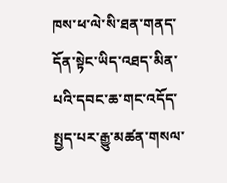ཁས་ཕ་ལེ་སི་ཐན་གནད་དོན་སྟེང་ཡིད་འཐད་མིན་པའི་དབང་ཆ་གང་འདོད་སྤྱད་པར་རྒྱུ་མཚན་གསལ་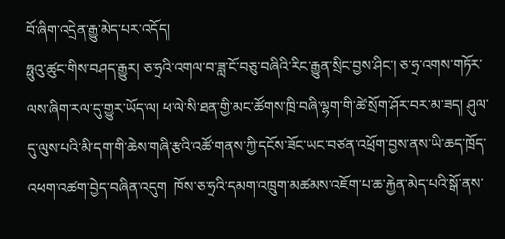བོ་ཞིག་འདྲེན་རྒྱུ་མེད་པར་འདོད།
ཧྥུའུ་ཚུང་གིས་བཤད་རྒྱུར། ཅ་ཧྲའི་འགལ་བ་ཟླ་ངོ་བཅུ་བཞིའི་རིང་རྒྱུན་སྲིང་བྱས་ཤིང་། ཅ་ཧྲ་འགས་གཏོར་ལས་ཞིག་རལ་དུ་གྱུར་ཡོད་ལ། ཕ་ལེ་སི་ཐན་གྱི་མང་ཚོགས་ཁྲི་བཞི་ལྷག་གི་ཚེ་སྲོག་ཤོར་བར་མ་ཟད། ཤུལ་དུ་ལུས་པའི་མི་དག་གི་ཆེས་གཞི་རྩའི་འཚོ་གནས་ཀྱི་དངོས་ཟོང་ཡང་བཙན་འཕྲོག་བྱས་ནས་ཡི་ཆད་ཁྲོད་འཕག་འཚག་བྱེད་བཞིན་འདུག  ཁོས་ཅ་ཧྲའི་དམག་འཁྲུག་མཚམས་འཇོག་པ་ཆ་རྐྱེན་མེད་པའི་སྒོ་ནས་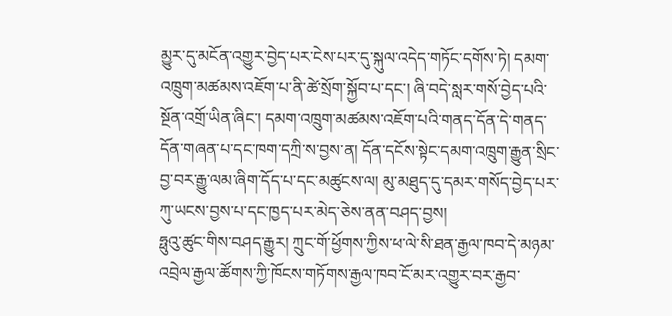མྱུར་དུ་མངོན་འགྱུར་བྱེད་པར་ངེས་པར་དུ་སྐུལ་འདེད་གཏོང་དགོས་ཏེ། དམག་འཁྲུག་མཚམས་འཇོག་པ་ནི་ཚེ་སྲོག་སྐྱོབ་པ་དང་། ཞི་བདེ་སླར་གསོ་བྱེད་པའི་སྔོན་འགྲོ་ཡིན་ཞིང་། དམག་འཁྲུག་མཚམས་འཇོག་པའི་གནད་དོན་དེ་གནད་དོན་གཞན་པ་དང་ཁག་དཀྲི་ས་བྱས་ན། དོན་དངོས་སྟེང་དམག་འཁྲུག་རྒྱུན་སྲིང་བྱ་བར་རྒྱུ་ལམ་ཞིག་དོད་པ་དང་མཚུངས་ལ། མུ་མཐུད་དུ་དམར་གསོད་བྱེད་པར་ཀུ་ཡངས་བྱས་པ་དང་ཁྱད་པར་མེད་ཅེས་ནན་བཤད་བྱས།
ཧྥུའུ་ཚུང་གིས་བཤད་རྒྱུར། ཀྲུང་གོ་ཕྱོགས་ཀྱིས་ཕ་ལེ་སི་ཐན་རྒྱལ་ཁབ་དེ་མཉམ་འབྲེལ་རྒྱལ་ཚོགས་ཀྱི་ཁོངས་གཏོགས་རྒྱལ་ཁབ་ངོ་མར་འགྱུར་བར་རྒྱབ་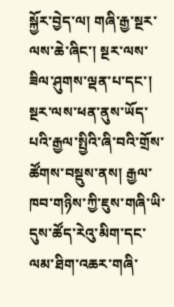སྐྱོར་བྱེད་ལ། གཞི་རྒྱ་སྔར་ལས་ཆེ་ཞིང་། སྔར་ལས་ཟིལ་ཤུགས་ལྡན་པ་དང་། སྔར་ལས་ཕན་ནུས་ཡོད་པའི་རྒྱལ་སྤྱིའི་ཞི་བའི་གྲོས་ཚོགས་བསྡུས་ནས། རྒྱལ་ཁབ་གཉིས་ཀྱི་ཇུས་གཞི་ཡི་དུས་ཚོད་རེའུ་མིག་དང་ལམ་ཐིག་འཆར་གཞི་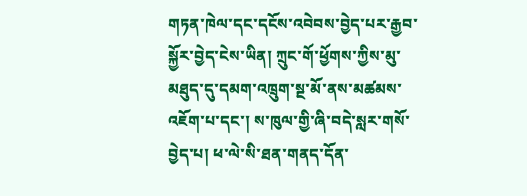གཏན་ཁེལ་དང་དངོས་འབེབས་བྱེད་པར་རྒྱབ་སྐྱོར་བྱེད་ངེས་ཡིན། ཀྲུང་གོ་ཕྱོགས་ཀྱིས་མུ་མཐུད་དུ་དམག་འཁྲུག་སྔ་མོ་ནས་མཚམས་འཇོག་པ་དང་། ས་ཁུལ་གྱི་ཞི་བདེ་སླར་གསོ་བྱེད་པ། ཕ་ལེ་སི་ཐན་གནད་དོན་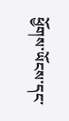ཕྱོགས་ཡོངས་དང་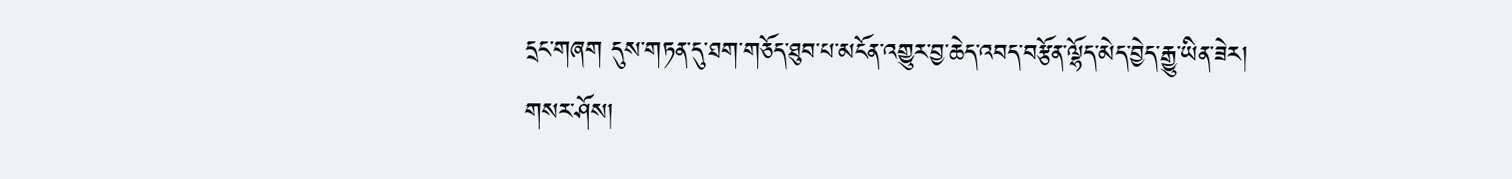དྲང་གཞག དུས་གཏན་དུ་ཐག་གཅོད་ཐུབ་པ་མངོན་འགྱུར་བྱ་ཆེད་འབད་བརྩོན་ལྷོད་མེད་བྱེད་རྒྱུ་ཡིན་ཟེར།
གསར་ཤོས།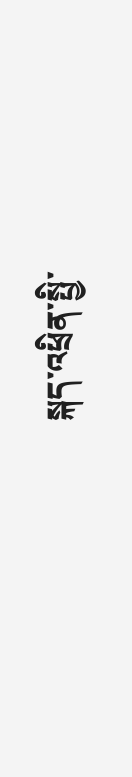སྐད་འཕྲིན་སྤྱི་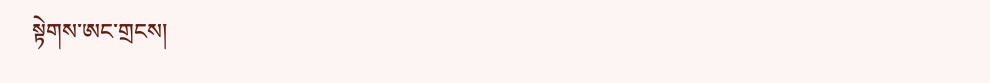སྟེགས་ཨང་གྲངས།